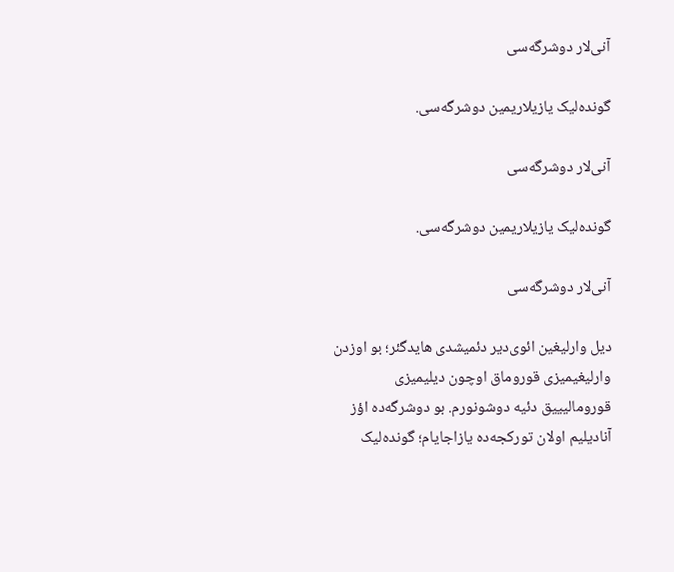آنی‌لار دوشرگه‌سی

گونده‌لیک یازیلاریمین دوشرگه‌سی.

آنی‌لار دوشرگه‌سی

گونده‌لیک یازیلاریمین دوشرگه‌سی.

آنی‌لار دوشرگه‌سی

دیل وارلیغین ائوی‌دیر دئمیشدی هایدگئر؛ بو اوزدن وارلیغیمیزی قوروماق اوچون دیلیمیزی قورومالیییق دئیه دوشونورم. بو دوشرگه‌ده اؤز آنادیلیم اولان تورکجه‌ده یازاجایام؛ گونده‌لیک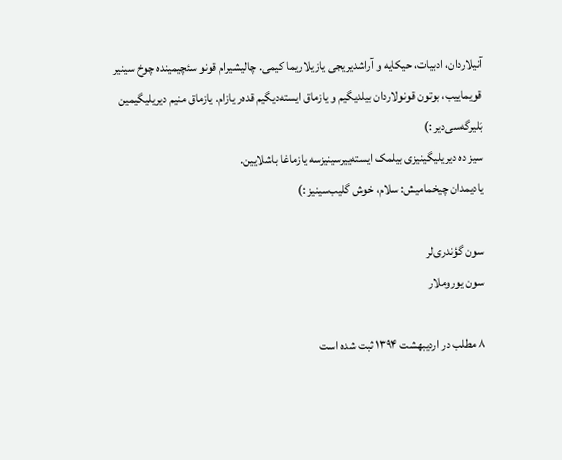آنیلاردان، ادبیات، حیکایه و آراشدیریجی یازیلاریما کیمی. چالیشیرام قونو سئچیمینده چوخ سینیر قویماییب، بوتون قونولاردان بیلدیگیم و یازماق ایسته‌دیگیم قده‌ر یازام. یازماق منیم دیریلیگیمین بَلیرگه‌سی‌دیر :)
سیز ده دیریلیگینیزی بیلمک ایسته‌ییرسینیزسه یازماغا باشلایین.
یادیمدان چیخمامیش: سلام، خوش گلیب‌سینیز :)

سون گؤندری‌لر
سون یوروملار

۸ مطلب در ارديبهشت ۱۳۹۴ ثبت شده است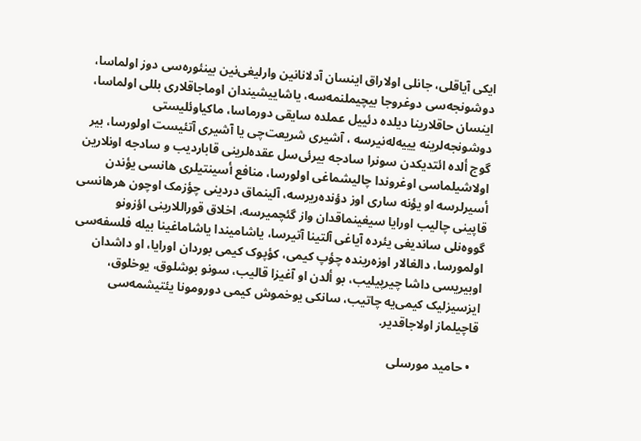ایکی آیاقلی، جانلی اولاراق اینسان آدلانانین وارلیغی‌نین بینئوره‌سی دوز اولماسا، دوشونجه‌سی دوغروجا بیچیملنمه‌سه، یاشاییشیندان اوماجاقلاری بللی اولماسا، اینسان حاقلارینا دیلده دئییل عملده سایقی دورماسا، ماکیاوئلیستی دوشونجه‌لرینه یییه‌له‌نیرسه ، آشیری شریعت‌چی یا آشیری آتئیست اولورسا، بیر گوج ألده ائتدیکدن سونرا سادجه بیرئی‌سل عقده‌لرینی قاباردیب و سادجه اونلارین اولاشیلماسی اوغروندا چالیشماغی اولورسا، منافع أسینتیلری هانسی یؤندن أسیرلرسه او یؤنه ساری اوز دؤنده‌ریرسه، آلینماق دردینی چؤزمک اوچون هرهانسی قاپینی چالیب اورایا سیغینماقدان واز گئچمیرسه، اخلاق قوراللارینی اؤزونو گووه‌نلی ساندیغی یئرده آیاغی آلتینا آتیرسا، یاشامیندا یاشاماغینا بیله فلسفه‌سی اولمورسا، دالغالار اوزه‌رینده چؤپ کیمی، کؤپوک کیمی بوردان اورایا، او داشدان اوبیریسی داشا چیرپیلیب، بو ألدن او آغیزا قالیب، سونو بوشلوق، یوخلوق، ایزسیزلیک کیمی‌یه چاتیب، سانکی یوخموش کیمی دورومونا یئتیشمه‌سی قاچیلماز اولاجاقدیر.

  • حامید مورسلی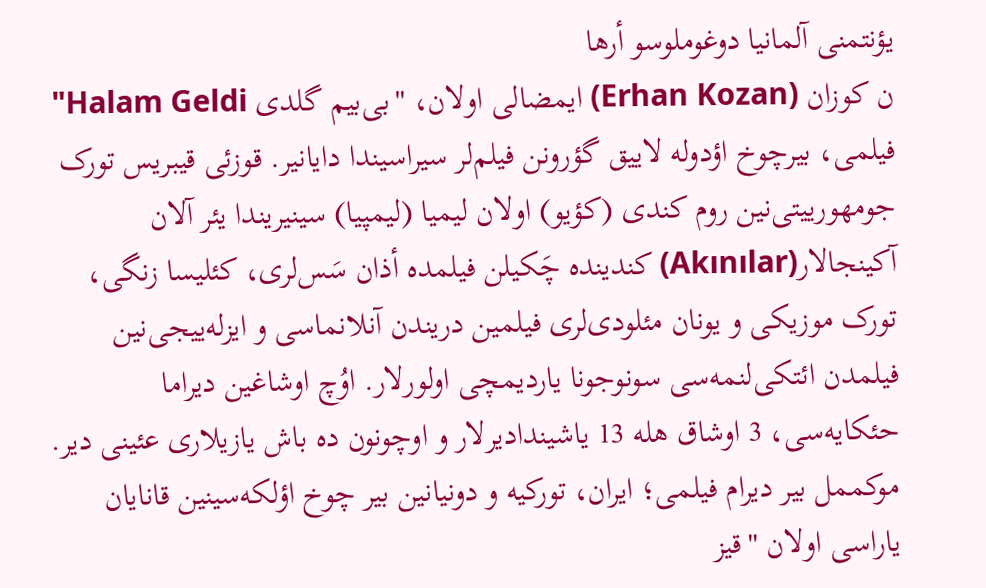یؤنتمنی آلمانیا دوغوملوسو أرها
ن کوزان (Erhan Kozan) ایمضالی اولان، "بی‌بیم گلدی Halam Geldi" فیلمی، بیرچوخ اؤدوله لاییق گؤرونن فیلم‌لر سیراسیندا دایانیر. قوزئی قیبریس تورک جومهورییتی‌نین روم کندی (کؤیو) اولان لیمیا (لیمپیا) سینیریندا یئر آلان آکینجالار(Akınılar) کندینده چَکیلن فیلمده أذان سَس‌لری، کئلیسا زنگی، تورک موزیکی و یونان مئلودی‌لری فیلمین دریندن آنلانماسی و ایزله‌ییجی‌نین فیلمدن ائتکی‌لنمه‌سی سونوجونا یاردیمچی اولورلار. اوُچ اوشاغین دیراما حئکایه‌سی، 3 اوشاق هله 13 یاشیندادیرلار و اوچونون ده باش یازیلاری عئینی دیر. موکممل بیر دیرام فیلمی؛ ایران، تورکیه و دونیانین بیر چوخ اؤلکه‌سینین قانایان یاراسی اولان "قیز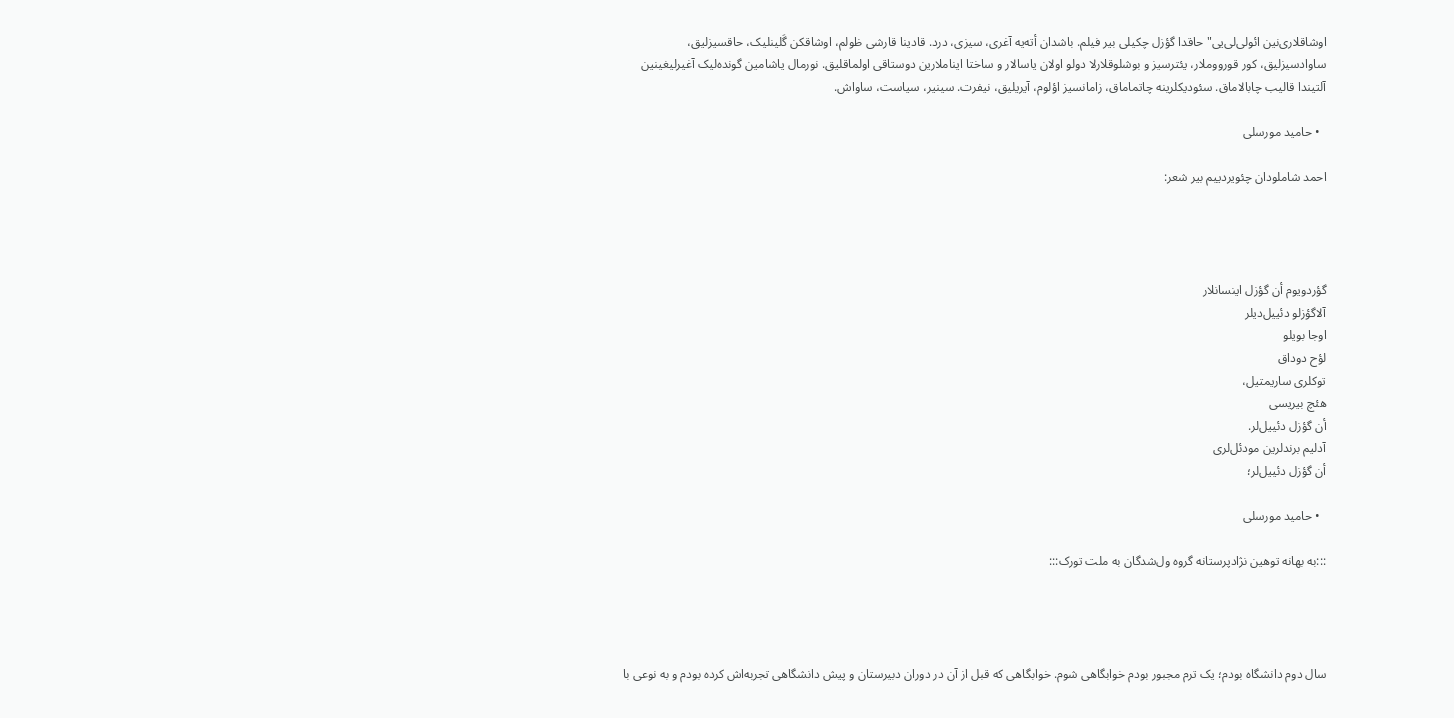اوشاقلاری‌نین ائولی‌لی‌یی" حاقدا گؤزل چکیلی بیر فیلم. باشدان أته‌یه آغری، سیزی، درد. قادینا قارشی ظولم، اوشاقکن گَلینلیک، حاقسیزلیق، ساوادسیزلیق، کور قورووملار، یئترسیز و بوشلوقلارلا دولو اولان یاسالار و ساختا ایناملارین دوستاقی اولماقلیق. نورمال یاشامین گونده‌لیک آغیرلیغینین آلتیندا قالیب چابالاماق. سئودیکلرینه چاتماماق، زامانسیز اؤلوم، آیریلیق، نیفرت. سینیر، سیاست، ساواش.

  • حامید مورسلی

احمد شاملودان چئویردییم بیر شعر:




گؤردویوم أن گؤزل اینسانلار
آلاگؤزلو دئییل‌دیلر
اوجا بویلو
لؤح دوداق
توکلری ساریمتیل،
هئچ بیریسی
أن گؤزل دئییل‌لر.
آدلیم برندلرین مودئل‌لری
أن گؤزل دئییل‌لر؛

  • حامید مورسلی

:::به بهانه توهین نژادپرستانه گروه ول‌شدگان به ملت تورک:::




سال دوم دانشگاه بودم؛ یک ترم مجبور بودم خوابگاهی شوم. خوابگاهی که قبل از آن در دوران دبیرستان و پیش دانشگاهی تجربه‌اش کرده بودم و به نوعی با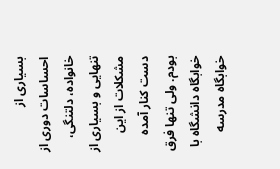بسیاری از احساسات دوری از خانواده، دلتنگی، تنهایی و بسیاری از مشکلات از این دست کنار آمده بودم. ولی تنها فرق خوابگاه دانشگاه با خوابگاه مدرسه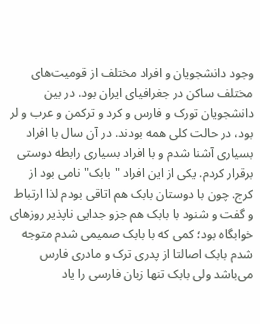وجود دانشجویان و افراد مختلف از قومیت‌های مختلف ساکن در جغرافیای ایران بود. در بین دانشجویان تورک و فارس و کرد و ترکمن و عرب و لر بود، در حالت کلی همه بودند. در آن سال با افراد بسیاری آشنا شدم و با افراد بسیاری رابطه دوستی برقرار کردم. یکی از این افراد "بابک" نامی بود از کرج. چون با دوستان بابک هم اتاقی بودم لذا ارتباط و گفت و شنود با بابک هم جزو جدایی ناپذیر روزهای خوابگاه بود؛ کمی که با بابک صمیمی شدم متوجه شدم بابک اصالتا از پدری ترک و مادری فارس می‌باشد ولی بابک تنها زبان فارسی را یاد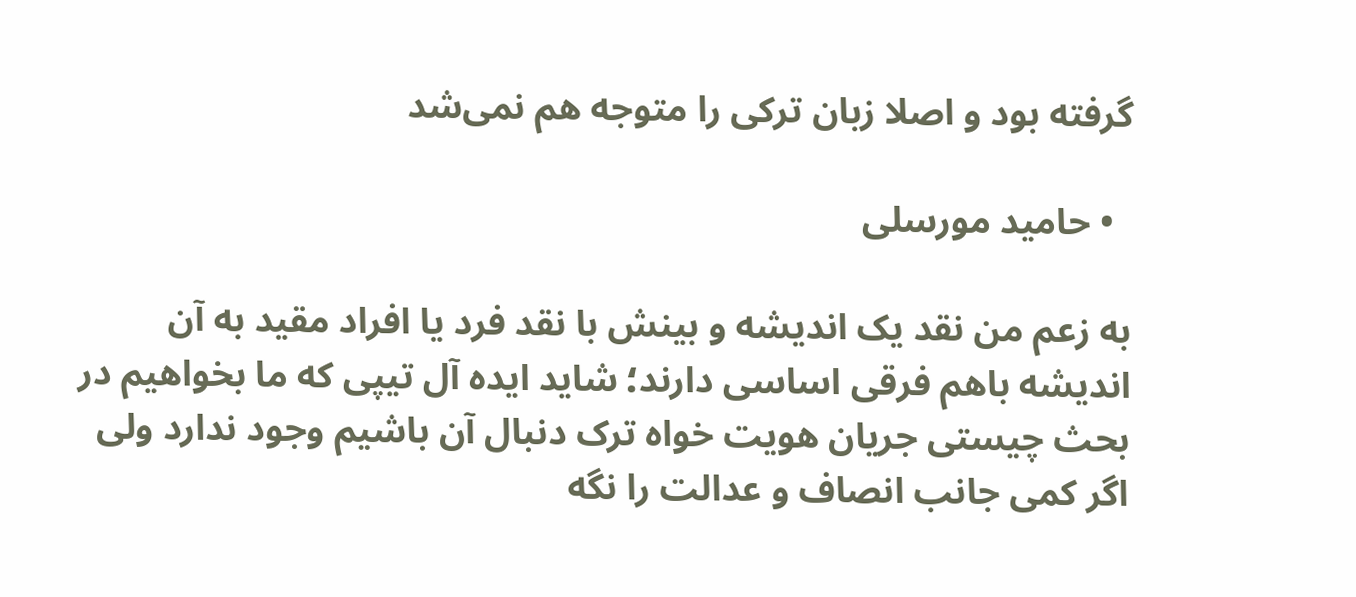گرفته بود و اصلا زبان ترکی را متوجه هم نمی‌شد

  • حامید مورسلی

به زعم من نقد یک اندیشه و بینش با نقد فرد یا افراد مقید به آن اندیشه باهم فرقی اساسی دارند؛ شاید ایده آل تیپی که ما بخواهیم در بحث چیستی جریان هویت خواه ترک دنبال آن باشیم وجود ندارد ولی اگر کمی جانب انصاف و عدالت را نگه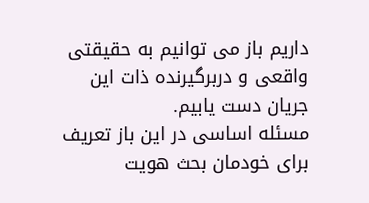داریم باز می توانیم به حقیقتی واقعی و دربرگیرنده ذات این جریان دست یابیم.
مسئله اساسی در این باز تعریف برای خودمان بحث هویت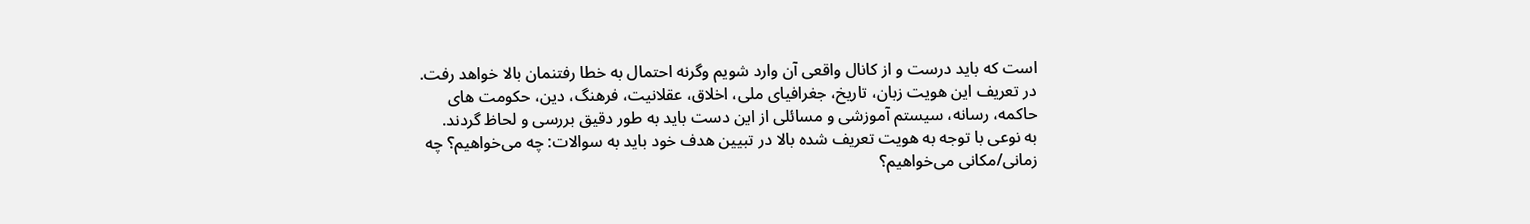است که باید درست و از کانال واقعی آن وارد شویم وگرنه احتمال به خطا رفتنمان بالا خواهد رفت. در تعریف این هویت زبان، تاریخ، جغرافیای ملی، اخلاق، عقلانیت، فرهنگ، دین، حکومت های حاکمه، رسانه، سیستم آموزشی و مسائلی از این دست باید به طور دقیق بررسی و لحاظ گردند.
به نوعی با توجه به هویت تعریف شده بالا در تبیین هدف خود باید به سوالات: چه می‌خواهیم؟ چه زمانی/مکانی می‌خواهیم؟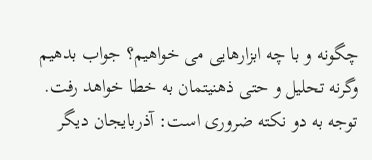چگونه و با چه ابزارهایی می خواهیم؟ جواب بدهیم وگرنه تحلیل و حتی ذهنیتمان به خطا خواهد رفت.
توجه به دو نکته ضروری است: آذربایجان دیگر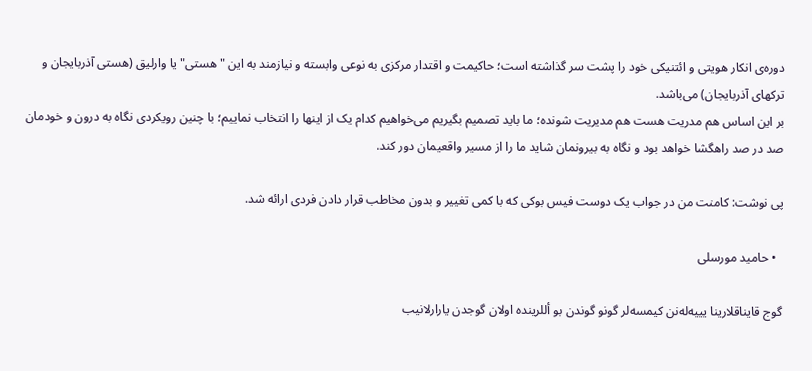دوره‌ی انکار هویتی و ائتنیکی خود را پشت سر گذاشته است؛ حاکیمت و اقتدار مرکزی به نوعی وابسته و نیازمند به این "هستی" یا وارلیق (هستی آذربایجان و ترکهای آذربایجان) می‌باشد.
بر این اساس هم مدریت هست هم مدیریت شونده؛ ما باید تصمیم بگیریم می‌خواهیم کدام یک از اینها را انتخاب نماییم؛ با چنین رویکردی نگاه به درون و خودمان صد در صد راهگشا خواهد بود و نگاه به بیرونمان شاید ما را از مسیر واقعیمان دور کند.

پی نوشت: کامنت من در جواب یک دوست فیس بوکی که با کمی تغییر و بدون مخاطب قرار دادن فردی ارائه شد.

  • حامید مورسلی

گوج قایناقلارینا یییه‌له‌نن کیمسه‌لر گونو گوندن بو أللرینده اولان گوجدن یارارلانیب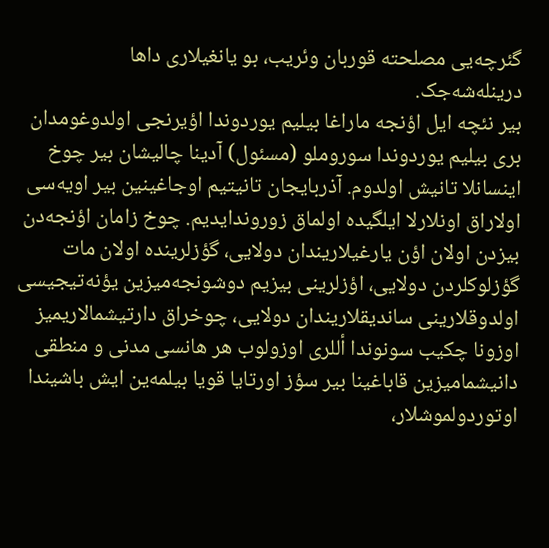گئرچه‌یی مصلحته قوربان وئریب، بو یانغیلاری داها درینله‌شه‌جک.
بیر نئچه ایل اؤنجه ماراغا بیلیم یوردوندا اؤیرنجی اولدوغومدان بری بیلیم یوردوندا سوروملو (مسئول) آدینا چالیشان بیر چوخ اینسانلا تانیش اولدوم. آذربایجان تانیتیم اوجاغینین بیر اویه‌سی اولاراق اونلارلا ایلگیده اولماق زوروندایدیم. چوخ زامان اؤنجه‌دن بیزدن اولان اؤن یارغیلاریندان دولایی، گؤزلرینده اولان مات گؤزلوکلردن دولایی، اؤزلرینی بیزیم دوشونجه‌میزین یؤنه‌تیجیسی اولدوقلارینی ساندیقلاریندان دولایی، چوخراق دارتیشمالاریمیز اوزونا چکیب سونوندا أللری اوزولوب هر هانسی مدنی و منطقی دانیشمامیزین قاباغینا بیر سؤز اورتایا قویا بیلمه‌ین ایش باشیندا اوتوردولموشلار،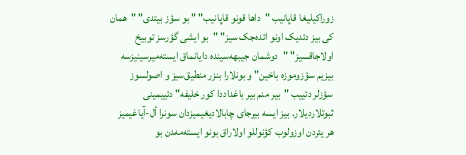زوراکیلیغا قاپانیب "داها قونو قاپانیب" " بو سؤز بیتدی" "همان کی بیز دئدیک اونو ائده‌جک سیز" "بو ایشی گؤرسز توبیخ اولاجاقسیز" "دوشمان جیبهه‌سینده دایانماق ایسته‌میرسینیزسه بیزیم سؤزوموزه باخین" و بونلارا بنزر منطیق‌سیز و اصولسوز سؤزلر دئییب "بیر منم بیر باغداددا کور خلیفه" دئییمینی ثبوتلاردیلار. بیز ایسه بیرجای چابالادیغیمیزدان سونرا أل-آیاغیمیز هر یئردن اوزولوب کؤنوللو اولاراق بونو ایسته‌مه‌‍دن بو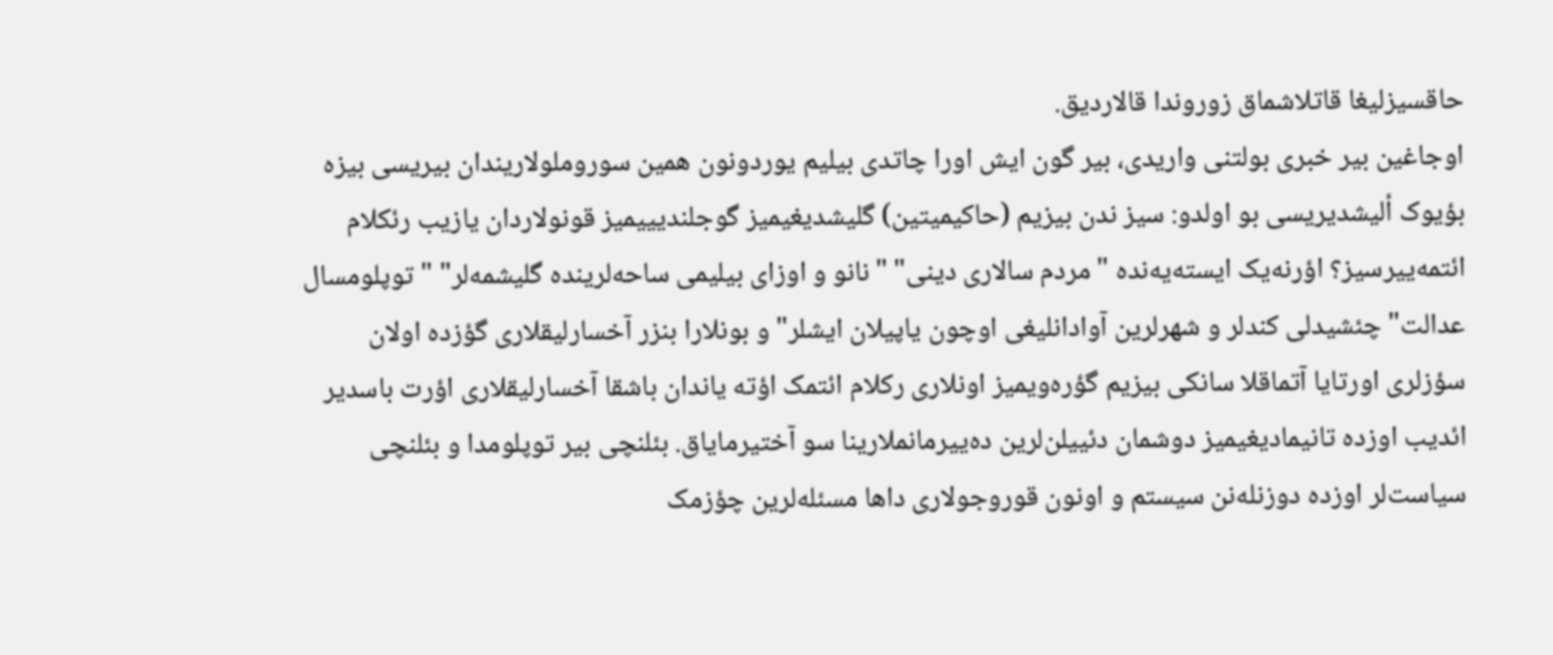حاقسیزلیغا قاتلاشماق زوروندا قالاردیق.
اوجاغین بیر خبری بولتنی واریدی، بیر گون ایش اورا چاتدی بیلیم یوردونون همین سوروملولاریندان بیریسی بیزه بؤیوک ألیشدیریسی بو اولدو: سیز ندن بیزیم (حاکیمیتین) گلیشدیغیمیز گوجلندیییمیز قونولاردان یازیب رئکلام ائتمه‌ییرسیز؟ اؤرنه‌یک ایسته‌یه‌نده "مردم سالاری دینی" "نانو و اوزای بیلیمی ساحه‌لرینده گلیشمه‌لر" "توپلومسال عدالت" چئشیدلی کندلر و شهرلرین آوادانلیغی اوچون یاپیلان ایشلر" و بونلارا بنزر آخسارلیقلاری گؤزده اولان سؤزلری اورتایا آتماقلا سانکی بیزیم گؤره‌ویمیز اونلاری رکلام ائتمک اؤته یاندان باشقا آخسارلیقلاری اؤرت باسدیر ائدیب اوزده تانیمادیغیمیز دوشمان دئییلن‌لرین ده‌ییرمانملارینا سو آختیرمایاق. بئلنچی بیر توپلومدا و بئلنچی سیاست‌لر اوزده دوزنله‌نن سیستم و اونون قوروجولاری داها مسئله‌لرین چؤزمک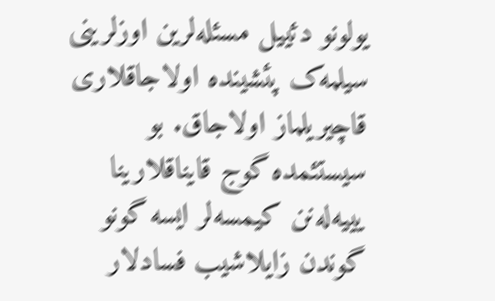یولونو دئییل مسئله‌لرین اوزلرینی سیلمه‌ک پئشینده اولاجاقلاری قاچیریلماز اولاجاق. بو سیستئمده گوج قایناقلارینا یییه‌له‌نن کیمسه‌لر ایسه گونو گوندن زایلاشیب فسادلار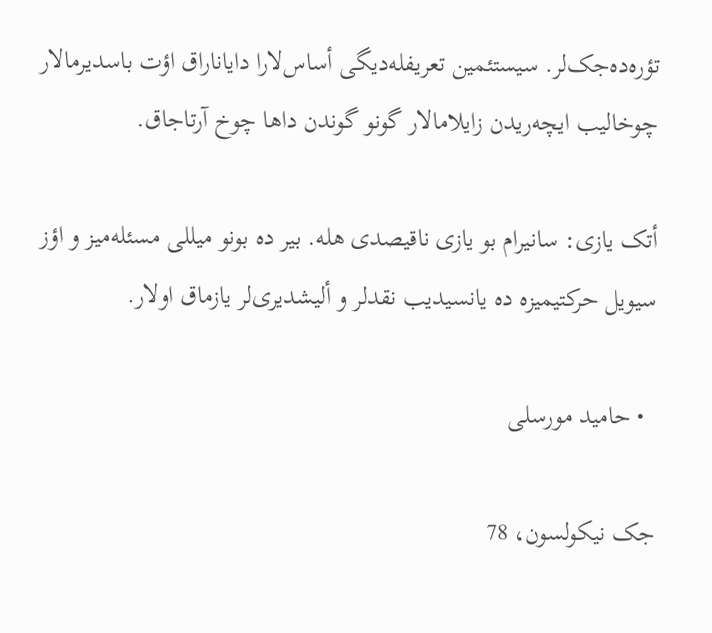تؤره‌ده‌جک‌لر. سیستئمین تعریفله‌دیگی أساس‌لارا دایاناراق اؤت باسدیرمالار چوخالیب ایچه‌ریدن زایلامالار گونو گوندن داها چوخ آرتاجاق.

أتک یازی: سانیرام بو یازی ناقیصدی هله. بیر ده بونو میللی مسئله‌میز و اؤز سیویل حرکتیمیزه ده یانسیدیب نقدلر و ألیشدیری‌لر یازماق اولار.

  • حامید مورسلی

جک نیکولسون، 78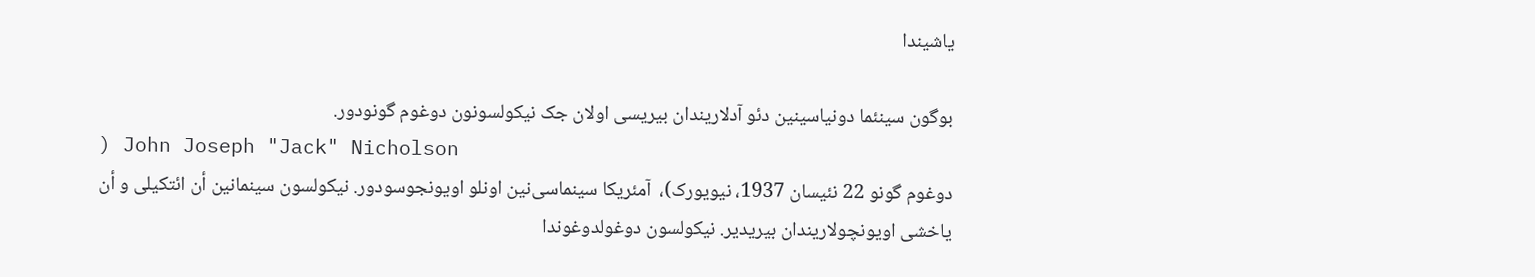یاشیندا

بوگون سینئما دونیاسینین دئو آدلاریندان بیریسی اولان جک نیکولسونون دوغوم گونودور.
) John Joseph "Jack" Nicholson
دوغوم گونو 22 نئیسان 1937، نیویورک)،  آمئریکا سینماسی‌نین اونلو اویونجوسودور. نیکولسون سینمانین أن ائتکیلی و أن یاخشی اویونچولاریندان بیریدیر. نیکولسون دوغولدوغوندا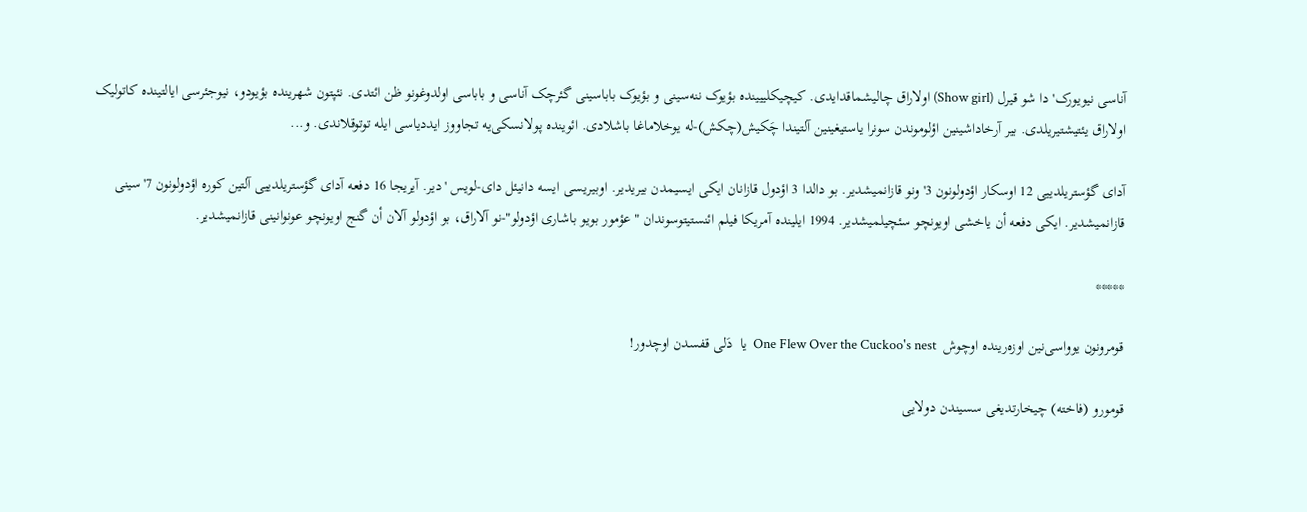آناسی نیویورک'دا شو قیرل (Show girl) اولاراق چالیشماقدایدی. کیچیکلییینده بؤیوک ننه‌سینی و بؤیوک باباسینی گئرچک آناسی و باباسی اولدوغونو ظن ائتدی. نئپتون شهرینده بؤیودو، نیوجئرسی ایالتینده کاتولیک اولاراق یئتیشتیریلدی. بیر آرخاداشینین اؤلوموندن سونرا یاستیغینین آلتیندا چَکیش(چکش)-له یوخلاماغا باشلادی. ائوینده پولانسکی‌یه تجاووز ایددیاسی ایله توتوقلاندی. و...

آدای گؤستریلدییی 12 اوسکار اؤدولونون 3'ونو قازانمیشدیر. بو دالدا 3 اؤدول قازانان ایکی ایسیمدن بیریدیر. اوبیریسی ایسه دانیئل دای-لویس 'دیر. آیریجا 16 دفعه آدای گؤستریلدییی آلتین کوره اؤدولونون 7'سینی قازانمیشدیر. ایکی دفعه أن یاخشی اویونچو سئچیلمیشدیر. 1994 ایلینده آمریکا فیلم ائنستیتوسوندان "عؤمور بویو باشاری اؤدولو"-نو آلاراق، بو اؤدولو آلان أن گنج اویونچو عونوانینی قازانمیشدیر.

*****

قومرونون یوواسی‌نین اوزه‌رینده اوچوش  One Flew Over the Cuckoo's nest  یا  دَلی قفسدن اوچدور!

قومورو (فاخته) چیخارتدیغی سسیندن دولایی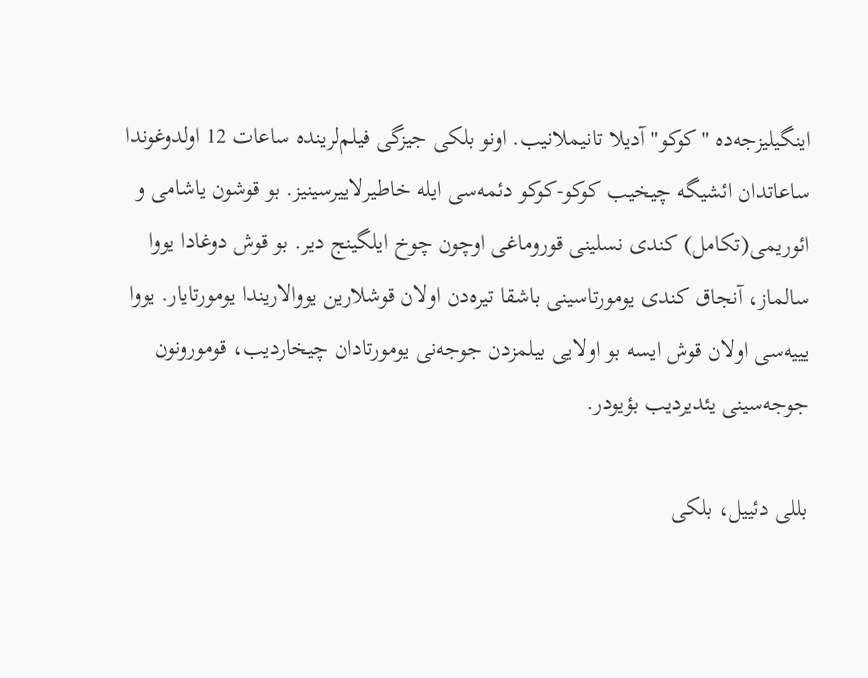اینگیلیزجه‌ده "کوکو" آدیلا تانیملانیب. اونو بلکی جیزگی فیلم‌لرینده ساعات 12 اولدوغوندا ساعاتدان ائشیگه چیخیب کوکو-کوکو دئمه‌سی ایله خاطیرلاییرسینیز. بو قوشون یاشامی و ائوریمی(تکامل) کندی نسلینی قوروماغی اوچون چوخ ایلگینج دیر. بو قوش دوغادا یووا سالماز، آنجاق کندی یومورتاسینی باشقا تیره‌دن اولان قوشلارین یووالاریندا یومورتایار. یووا یییه‌سی اولان قوش ایسه بو اولایی بیلمزدن جوجه‌نی یومورتادان چیخاردیب، قومورونون جوجه‌سینی یئدیردیب بؤیودر.

بللی دئییل، بلکی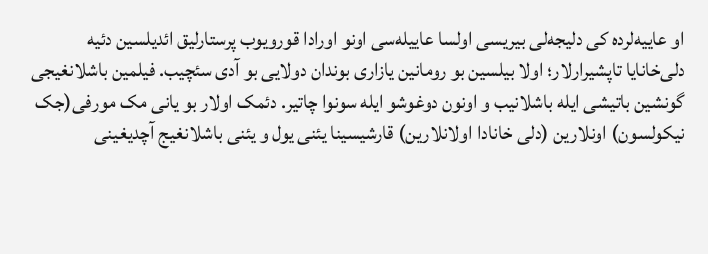او عاییه‌لرده کی دلیجه‌لی بیریسی اولسا عاییله‌سی اونو اورادا قورویوب پرستارلیق ائدیلسین دئیه دلی‌خانایا تاپشیرارلار؛ اولا بیلسین بو رومانین یازاری بوندان دولایی بو آدی سئچیب. فیلمین باشلانغیجی گونشین باتیشی ایله باشلانیب و اونون دوغوشو ایله سونوا چاتیر. دئمک اولار بو یانی مک مورفی(جک نیکولسون) اونلارین (دلی خانادا اولانلارین) قارشیسینا یئنی یول و یئنی باشلانغیج آچدیغینی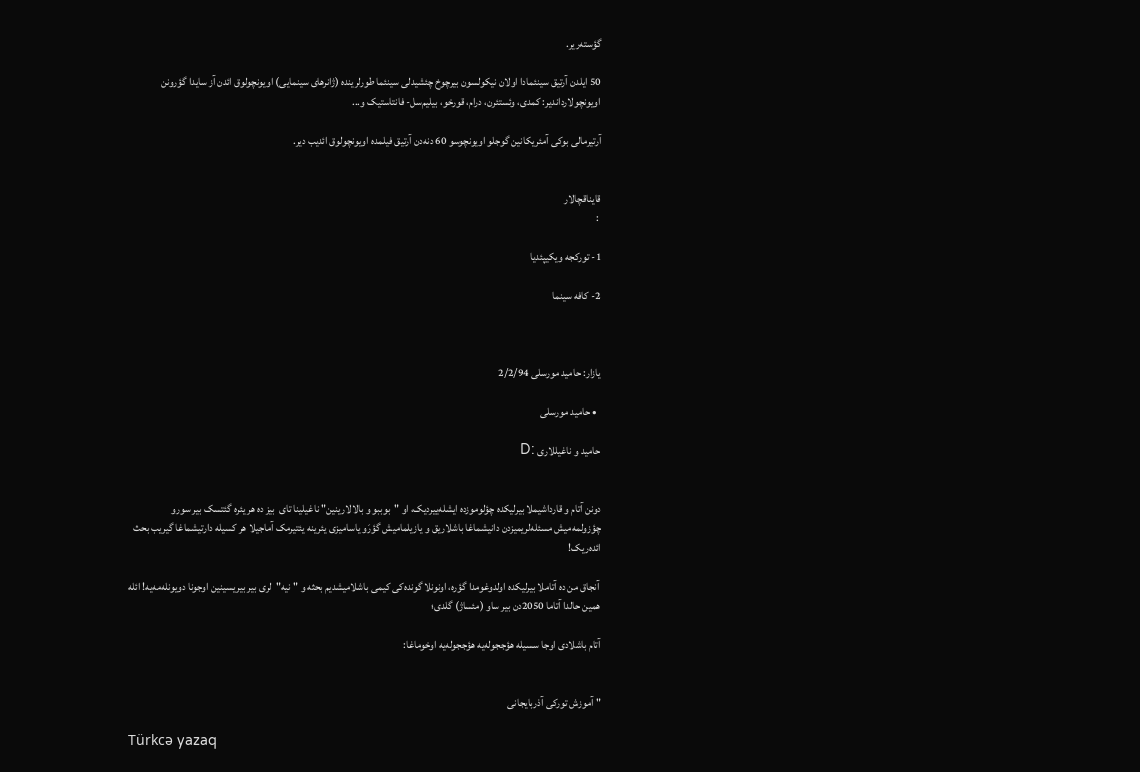گؤسته‌ریر.

50 ایلدن آرتیق سینئمادا اولان نیکولسون بیرچوخ چئشیدلی سینئما طورلرینده (ژانرهای سینمایی) اویونچولوق ائدن آز سایدا گؤرونن اویونچولارداندیر: کمدی، وئستئرن، درام، قورخو، بیلیم‌سل- فانتاستیک و...

آرتیرمالی بوکی آمئریکانین گوجلو اویونچوسو 60 دنه‌دن آرتیق فیلمده اویونچولوق ائدیب دیر.


قایناقچالار
 :

1- تورکجه ویکیپئدیا

2- کافه سینما



یازار: حامید مورسلی 2/2/94

  • حامید مورسلی

حامید و ناغیللاری :D


دونن آتام و قارداشیملا بیرلیکده چؤلوموزده ایشله‌ییردیک، او "بوببو و بالالارینین" ناغیلینا تای  بیز ده هر یئره گئتسک بیر سورو چؤزولمه‌میش مسئله‌لریمیزدن دانیشماغا باشلاریق و یازیلمامیش گؤرَو یاسامیزی یئرینه یئتیرمک آماجیلا هر کسیله دارتیشماغا گیریب بحث ائده‌ریک!

 آنجاق من ده آتاملا بیرلیکده اولدوغومدا گؤره، اونونلا گونده‌کی کیمی باشلامیشدیم بحثه و "نیه"لری بیر بیریسینین اوجونا دویونله‌مه‌یه! ائله همین حالدا آتاما 2050دن بیر ساو (مئساژ) گلدی؛

آتام باشلادی اوجا سسیله هؤججوله‌یه هؤججوله‌یه اوخوماغا:


" آموزش تورکی آذربایجانی

Türkcə yazaq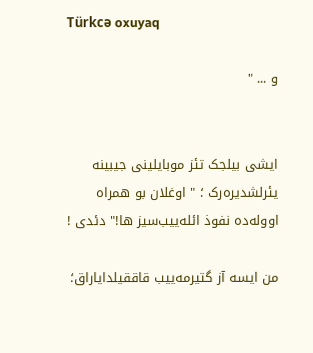Türkcə oxuyaq

و ... "


ایشی بیلجک تئز موبایلینی جیبینه یئرلشدیره‌رک ؛ " اوغلان بو همراه اووله‌ده نفوذ ائله‌ییب‌سیز ها!" دئدی !

من ایسه آز گتیرمه‌ییب قاققیلدایاراق؛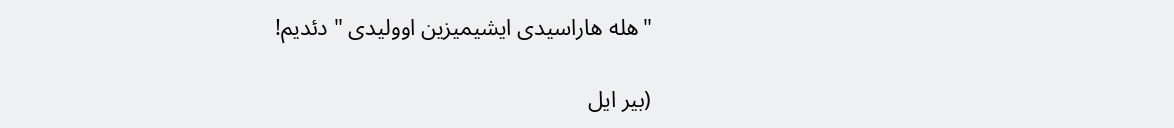"هله هاراسیدی ایشیمیزین اوولیدی " دئدیم!

(بیر ایل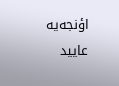اؤنجه‌یه عایید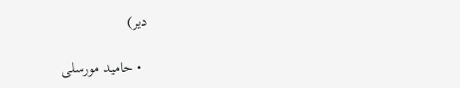دیر)

  • حامید مورسلی